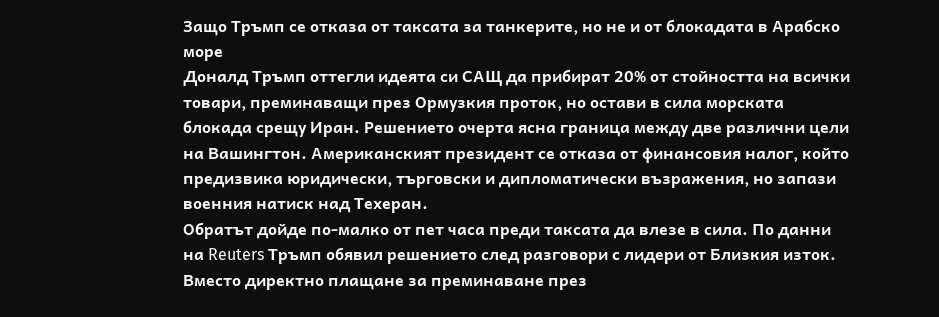Защо Тръмп се отказа от таксата за танкерите, но не и от блокадата в Арабско море
Доналд Тръмп оттегли идеята си САЩ да прибират 20% от стойността на всички товари, преминаващи през Ормузкия проток, но остави в сила морската блокада срещу Иран. Решението очерта ясна граница между две различни цели на Вашингтон. Американският президент се отказа от финансовия налог, който предизвика юридически, търговски и дипломатически възражения, но запази военния натиск над Техеран.
Обратът дойде по-малко от пет часа преди таксата да влезе в сила. По данни на Reuters Тръмп обявил решението след разговори с лидери от Близкия изток. Вместо директно плащане за преминаване през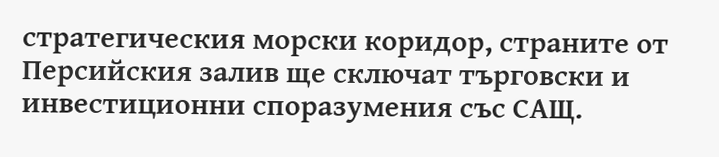стратегическия морски коридор, страните от Персийския залив ще сключат търговски и инвестиционни споразумения със САЩ.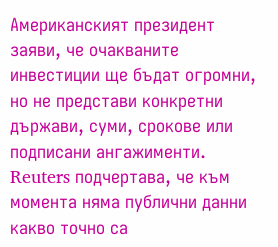Американският президент заяви, че очакваните инвестиции ще бъдат огромни, но не представи конкретни държави, суми, срокове или подписани ангажименти. Reuters подчертава, че към момента няма публични данни какво точно са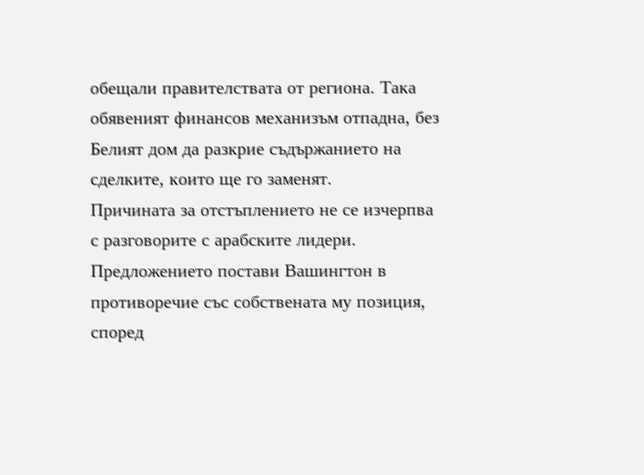обещали правителствата от региона. Така обявеният финансов механизъм отпадна, без Белият дом да разкрие съдържанието на сделките, които ще го заменят.
Причината за отстъплението не се изчерпва с разговорите с арабските лидери. Предложението постави Вашингтон в противоречие със собствената му позиция, според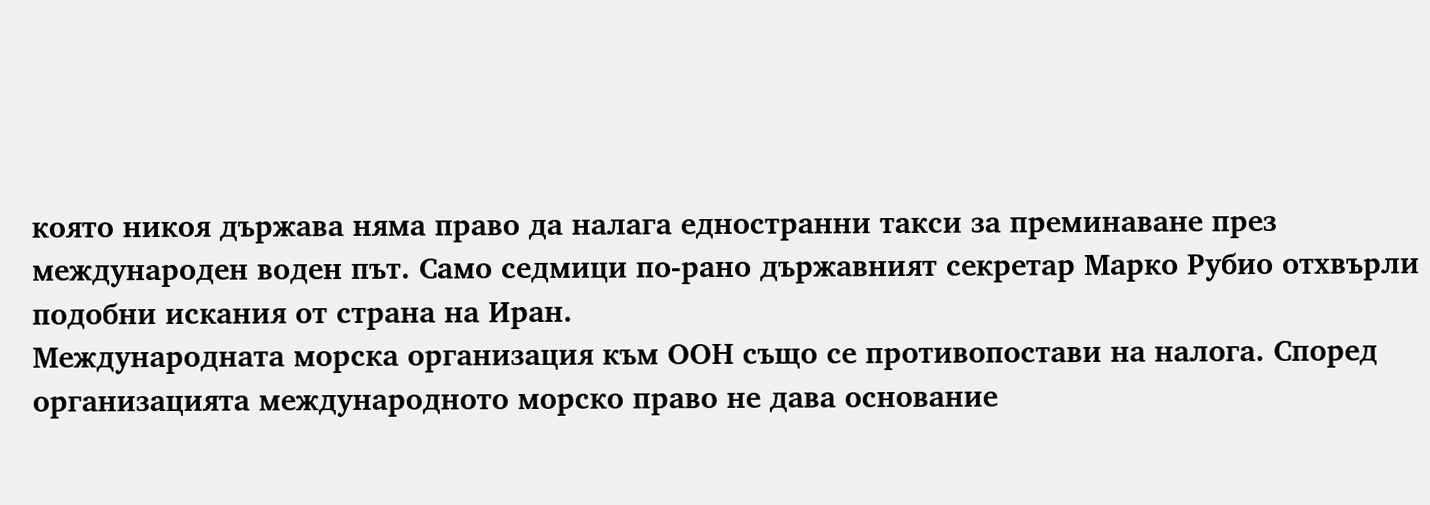която никоя държава няма право да налага едностранни такси за преминаване през международен воден път. Само седмици по-рано държавният секретар Марко Рубио отхвърли подобни искания от страна на Иран.
Международната морска организация към ООН също се противопостави на налога. Според организацията международното морско право не дава основание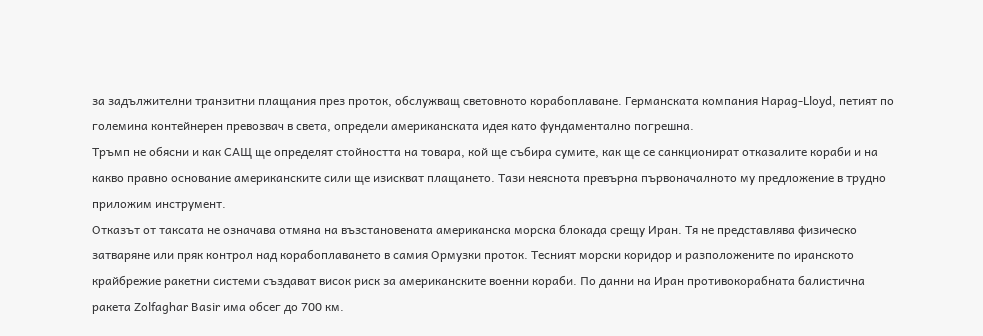за задължителни транзитни плащания през проток, обслужващ световното корабоплаване. Германската компания Hapag-Lloyd, петият по големина контейнерен превозвач в света, определи американската идея като фундаментално погрешна.
Тръмп не обясни и как САЩ ще определят стойността на товара, кой ще събира сумите, как ще се санкционират отказалите кораби и на какво правно основание американските сили ще изискват плащането. Тази неяснота превърна първоначалното му предложение в трудно приложим инструмент.
Отказът от таксата не означава отмяна на възстановената американска морска блокада срещу Иран. Тя не представлява физическо затваряне или пряк контрол над корабоплаването в самия Ормузки проток. Тесният морски коридор и разположените по иранското крайбрежие ракетни системи създават висок риск за американските военни кораби. По данни на Иран противокорабната балистична ракета Zolfaghar Basir има обсег до 700 км.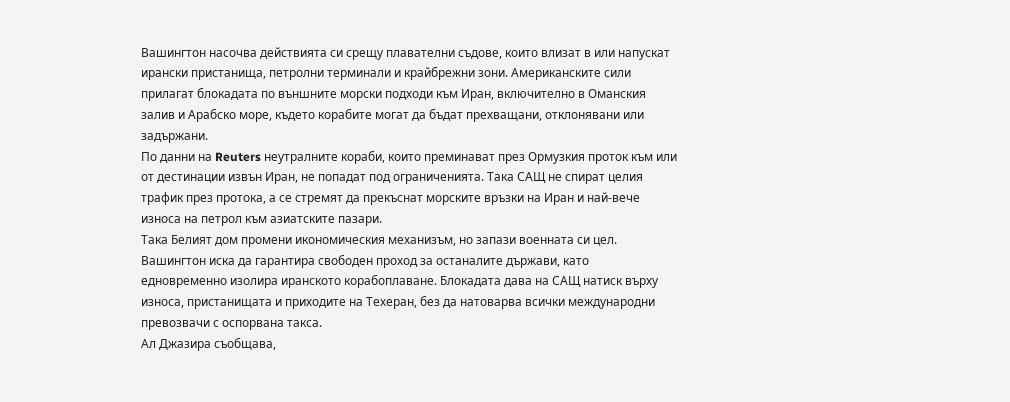Вашингтон насочва действията си срещу плавателни съдове, които влизат в или напускат ирански пристанища, петролни терминали и крайбрежни зони. Американските сили прилагат блокадата по външните морски подходи към Иран, включително в Оманския залив и Арабско море, където корабите могат да бъдат прехващани, отклонявани или задържани.
По данни на Reuters неутралните кораби, които преминават през Ормузкия проток към или от дестинации извън Иран, не попадат под ограниченията. Така САЩ не спират целия трафик през протока, а се стремят да прекъснат морските връзки на Иран и най-вече износа на петрол към азиатските пазари.
Така Белият дом промени икономическия механизъм, но запази военната си цел. Вашингтон иска да гарантира свободен проход за останалите държави, като едновременно изолира иранското корабоплаване. Блокадата дава на САЩ натиск върху износа, пристанищата и приходите на Техеран, без да натоварва всички международни превозвачи с оспорвана такса.
Ал Джазира съобщава,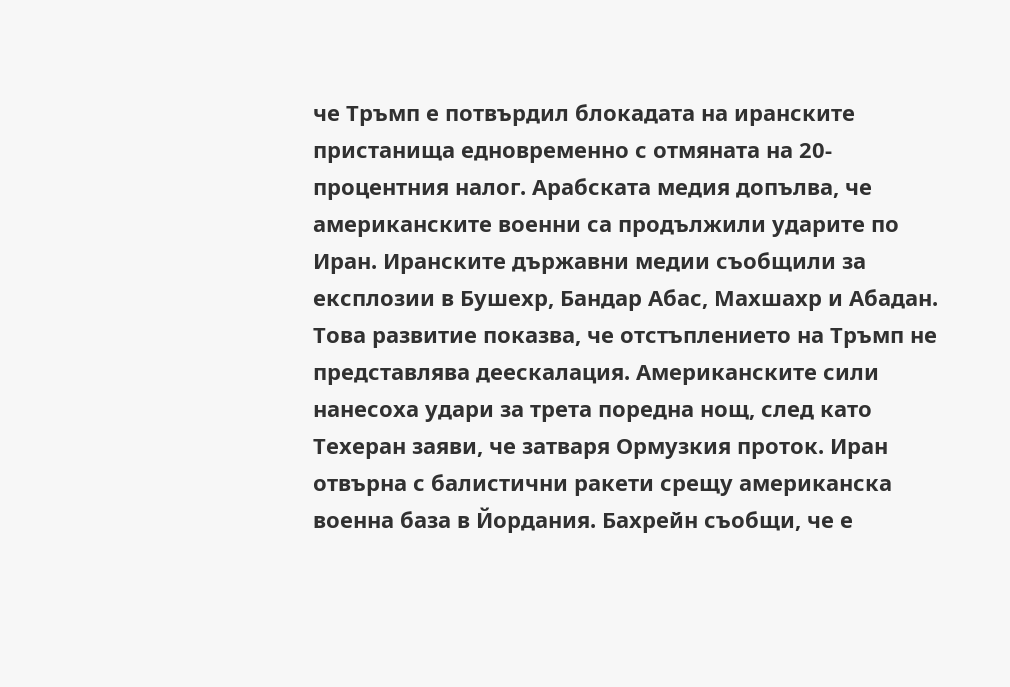че Тръмп е потвърдил блокадата на иранските пристанища едновременно с отмяната на 20-процентния налог. Арабската медия допълва, че американските военни са продължили ударите по Иран. Иранските държавни медии съобщили за експлозии в Бушехр, Бандар Абас, Махшахр и Абадан.
Това развитие показва, че отстъплението на Тръмп не представлява деескалация. Американските сили нанесоха удари за трета поредна нощ, след като Техеран заяви, че затваря Ормузкия проток. Иран отвърна с балистични ракети срещу американска военна база в Йордания. Бахрейн съобщи, че е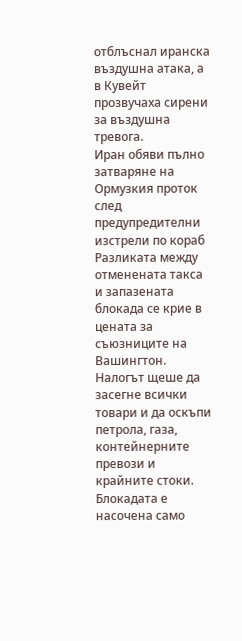отблъснал иранска въздушна атака, а в Кувейт прозвучаха сирени за въздушна тревога.
Иран обяви пълно затваряне на Ормузкия проток след предупредителни изстрели по кораб
Разликата между отменената такса и запазената блокада се крие в цената за съюзниците на Вашингтон. Налогът щеше да засегне всички товари и да оскъпи петрола, газа, контейнерните превози и крайните стоки. Блокадата е насочена само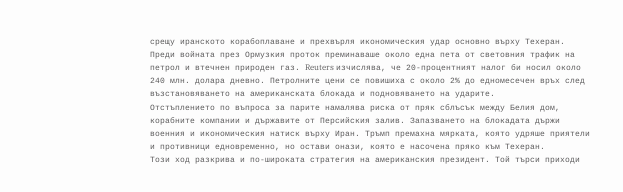срещу иранското корабоплаване и прехвърля икономическия удар основно върху Техеран.
Преди войната през Ормузкия проток преминаваше около една пета от световния трафик на петрол и втечнен природен газ. Reuters изчислява, че 20-процентният налог би носил около 240 млн. долара дневно. Петролните цени се повишиха с около 2% до едномесечен връх след възстановяването на американската блокада и подновяването на ударите.
Отстъплението по въпроса за парите намалява риска от пряк сблъсък между Белия дом, корабните компании и държавите от Персийския залив. Запазването на блокадата държи военния и икономическия натиск върху Иран. Тръмп премахна мярката, която удряше приятели и противници едновременно, но остави онази, която е насочена пряко към Техеран.
Този ход разкрива и по-широката стратегия на американския президент. Той търси приходи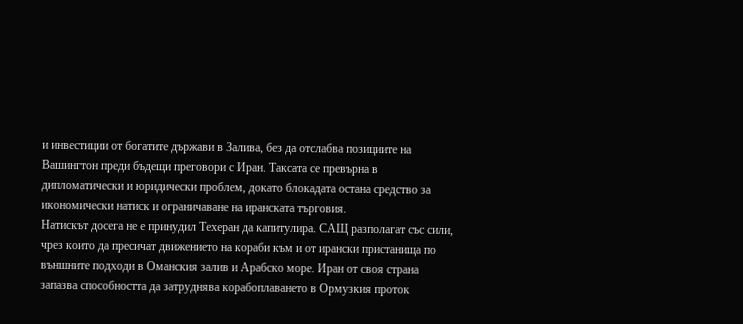и инвестиции от богатите държави в Залива, без да отслабва позициите на Вашингтон преди бъдещи преговори с Иран. Таксата се превърна в дипломатически и юридически проблем, докато блокадата остана средство за икономически натиск и ограничаване на иранската търговия.
Натискът досега не е принудил Техеран да капитулира. САЩ разполагат със сили, чрез които да пресичат движението на кораби към и от ирански пристанища по външните подходи в Оманския залив и Арабско море. Иран от своя страна запазва способността да затруднява корабоплаването в Ормузкия проток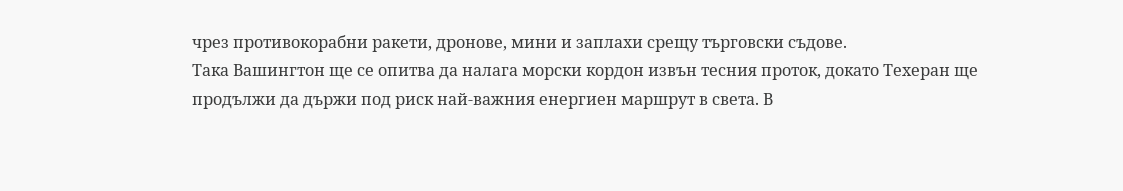чрез противокорабни ракети, дронове, мини и заплахи срещу търговски съдове.
Така Вашингтон ще се опитва да налага морски кордон извън тесния проток, докато Техеран ще продължи да държи под риск най-важния енергиен маршрут в света. В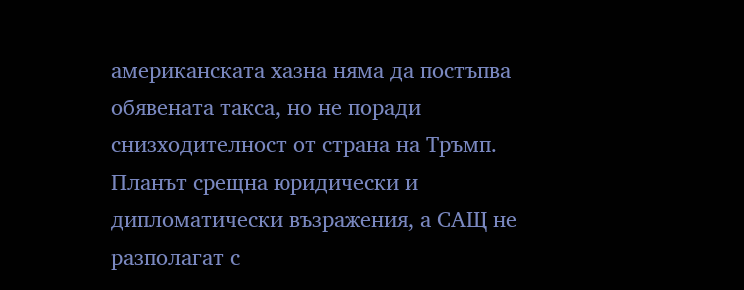американската хазна няма да постъпва обявената такса, но не поради снизходителност от страна на Тръмп. Планът срещна юридически и дипломатически възражения, а САЩ не разполагат с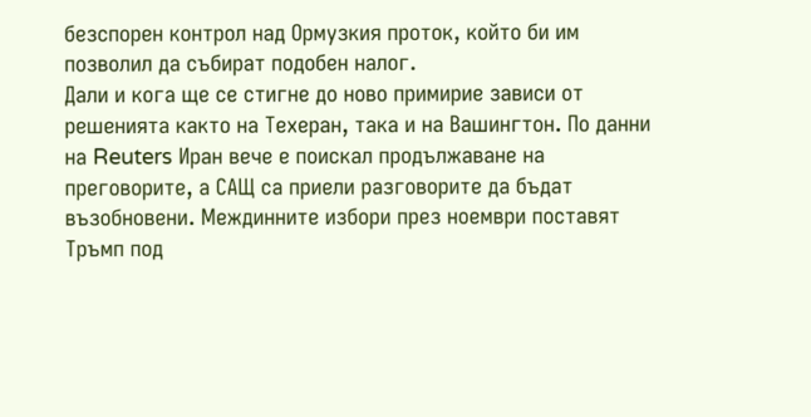безспорен контрол над Ормузкия проток, който би им позволил да събират подобен налог.
Дали и кога ще се стигне до ново примирие зависи от решенията както на Техеран, така и на Вашингтон. По данни на Reuters Иран вече е поискал продължаване на преговорите, а САЩ са приели разговорите да бъдат възобновени. Междинните избори през ноември поставят Тръмп под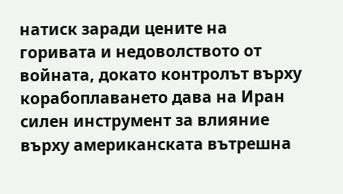натиск заради цените на горивата и недоволството от войната, докато контролът върху корабоплаването дава на Иран силен инструмент за влияние върху американската вътрешна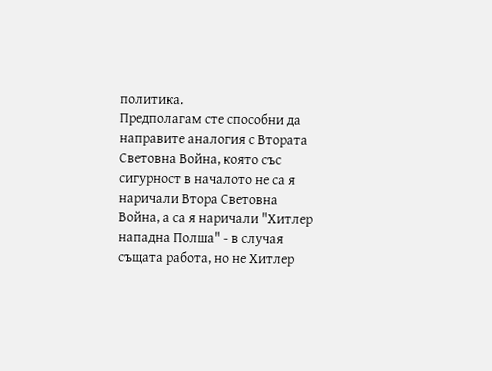политика.
Предполагам сте способни да направите аналогия с Втората Световна Война, която със сигурност в началото не са я наричали Втора Световна Война, а са я наричали "Хитлер нападна Полша" - в случая същата работа, но не Хитлер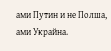ами Путин и не Полша, ами Украйна.